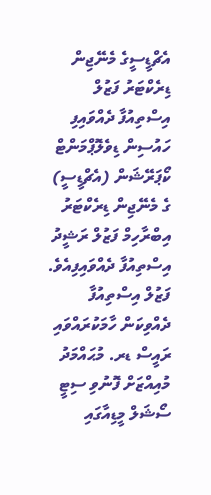އެޗްޑީސީގެ މެނޭޖިން ޑިރެކްޓަރު ފަޒުލް އިސްތިއުފާ ދެއްވައިފި
ހައުސިން ޑިވެލޮޕްމަންޓް ކޯޕަރޭޝަން (އެޗްޑީސީ) ގެ މެނޭޖިން ޑިރެކްޓަރު އިބްރާހިމް ފަޒުލް ރަޝީދު އިސްތިއުފާ ދެއްވައިފިއެވެ.
ފަޒުލް އިސްތިއުފާ ދެއްވިކަން ހާމަކުރައްވައި ރައީސް ޑރ. މުޙައްމަދު މުއިއްޒަށް ފޮނުވި ސިޓީ ސޯޝަލް މީޑިއާގައި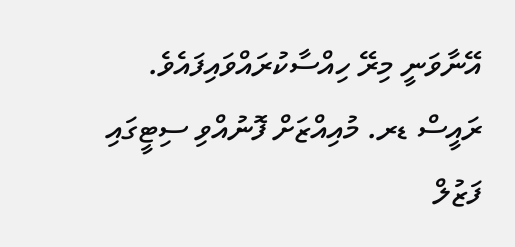އޭނާވަނީ މިރޭ ހިއްސާކުރައްވައިފައެވެ.
ރައީސް ޑރ. މުއިއްޒަށް ފޮނުއްވި ސިޓީގައި ފަޒުލް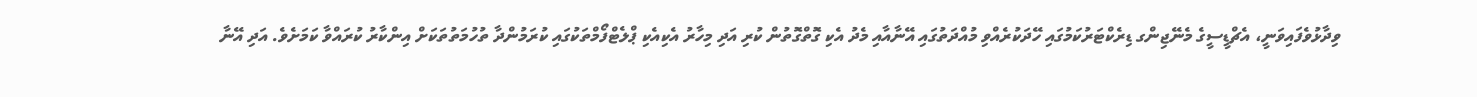ވިދާޅުވެފައިވަނީ، އެޗްޑީސީގެ މެނޭޖިންގ ޑިރެކްޓަރުކަމުގައި ހޭދަކުރެއްވި މުއްދަތުގައި އޭނާއާއި މެދު އެކި ގޮތްގޮތުން ކުރި އަދި މިހާރު އެކިއެކި ޕްލެޓްފޯމްތަކުގައި ކުރަމުންދާ ތުހުމަތުތަކަށް އިންކާރު ކުރައްވާ ކަމަށެވެ. އަދި އޭނާ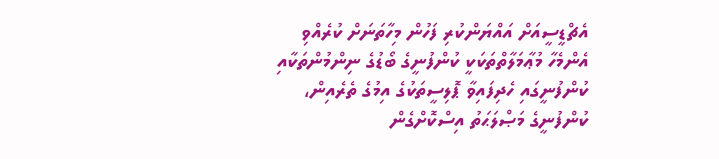އެޗްޑީސީއަށް އައްޔަންކުރި ފަހުން މިހާތަނަށް ކުރެއްވި އެންމެހާ މުޢާމަލާތްތަކަކީ ކުންފުނީގެ ބޯޑުގެ ނިންމުންތަކާއި ކުންފުނީގައި ހެދިފައިވާ ޕޮލިސީތަކުގެ އިމުގެ ތެރެއިން، ކުންފުނީގެ މަޞްލަޙަތު އިސްކޮށްގެން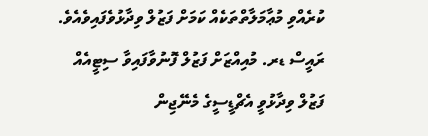ކުރެއްވި މުޢާމަލާތްތަކެއް ކަމަށް ފަޒުލް ވިދާޅުވެފައިވެއެވެ.
ރައީސް ޑރ. މުއިއްޒަށް ފަޒުލް ފޮނުވާފައިވާ ސިޓީއެއް
ފަޒުލް ވިދާޅުވީ އެޗްޑީސީގެ މެނޭޖިން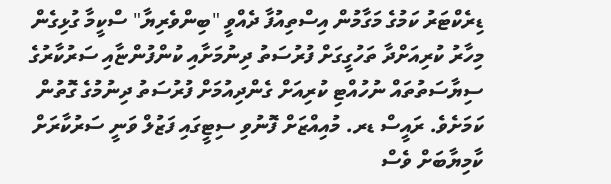ޑިރެކްޓަރު ކަމުގެ މަގާމުން އިސްތިއުފާ ދެއްވީ "ބިންވެރިޔާ" ސްކީމާ ގުޅިގެން މިހާރު ކުރިއަށްދާ ތަހުގީގަށް ފުރުސަތު ދިނުމަށާއި ކުންފުންޏާއި ސަރުކާރުގެ ސިޔާސަތުތައް ނުހުއްޓި ކުރިއަށް ގެންދިއުމަށް ފުރުސަތު ދިނުމުގެ ގޮތުން ކަމަށެވެ. ރައީސް ޑރ. މުއިއްޒަށް ފޮނުވި ސިޓީގައި ފަޒުލް ވަނީ ސަރުކާރަށް ކާމިޔާބަށް ވެސް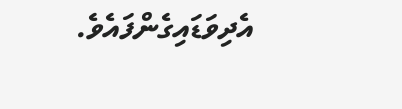އެދިވަޑައިގެންފައެވެ.